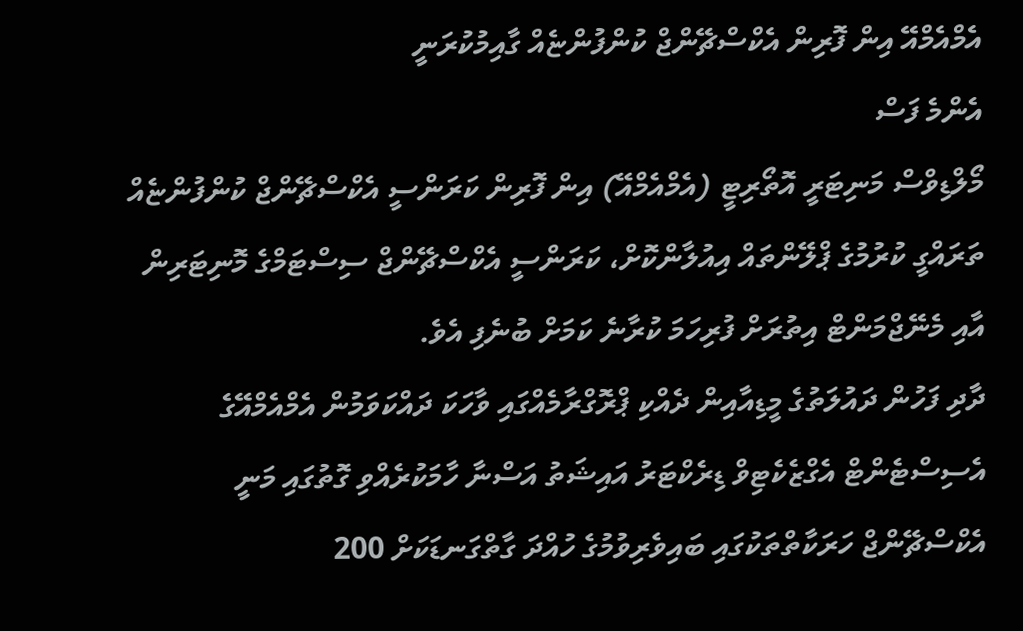އެމްއެމްއޭ އިން ފޮރިން އެކްސްޗޭންޖް ކުންފުންޏެއް ގާއިމުކުރަނީ
އެންމެ ފަސް
މޯލްޑިވްސް މަނިޓަރީ އޮތޯރިޓީ (އެމްއެމްއޭ) އިން ފޮރިން ކަރަންސީ އެކްސްޗޭންޖް ކުންފުންޏެއް ތަރައްގީ ކުރުމުގެ ޕްލޭންތައް އިއުލާންކޮށް، ކަރަންސީ އެކްސްޗޭންޖް ސިސްޓަމްގެ މޮނިޓަރިން އާއި މެނޭޖްމަންޓް އިތުރަށް ފުރިހަމަ ކުރާނެ ކަމަށް ބުނެފި އެވެ.
ދާދި ފަހުން ދައުލަތުގެ މީޑިއާއިން ދެއްކި ޕްރޮގްރާމެއްގައި ވާހަކަ ދައްކަވަމުން އެމްއެމްއޭގެ އެސިސްޓެންޓް އެގްޒެކެޓިވް ޑިރެކްޓަރު އައިޝަތު އަސްނާ ހާމަކުރެއްވި ގޮތުގައި މަނީ އެކްސްޗޭންޖް ހަރަކާތްތަކުގައި ބައިވެރިވުމުގެ ހުއްދަ ގާތްގަނޑަކަށް 200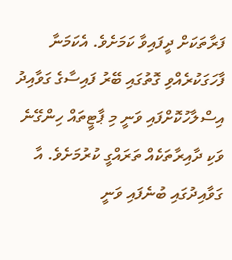ފަރާތަކަށް ދީފައިވާ ކަމަށެވެ. އެކަމަނާ ފާހަގަކުރެއްވި ގޮތުގައި ބޭރު ފައިސާގެ ގަވާއިދު އިސްލާހުކޮށްފައި ވަނީ މި ޕާޓީތައް ހިންގޭނެ ވަކި ދާއިރާތަކެއް ތަރައްގީ ކުރުމަށެވެ. އާ ގަވާއިދުގައި ބުނެފައި ވަނީ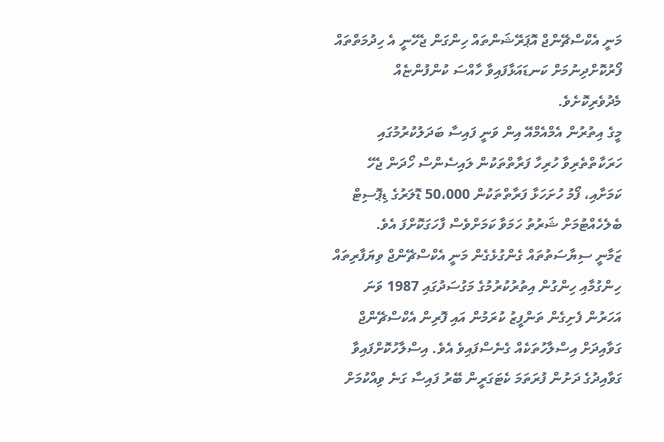މަނީ އެކްސްޗޭންޖް އޮޕަރޭޝަންތައް ހިންގަން ޖެހޭނީ އެ ހިދުމަތްތައް ފޯރުކޮށްދިނުމަށް ކަނޑައަޅާފައިވާ ހާއްސަ ކުންފުންޏެއް މެދުވެރިކޮށެވެ.
މީގެ އިތުރުން އެމްއެމްއޭ އިން ވަނީ ފައިސާ ބަދަލުކުރުމުގައި ހަރަކާތްތެރިވާ ހުރިހާ ފަރާތްތަކުން ލައިސެންސް ހޯދަން ޖެހޭ ކަމަށާއި، ފޯމު ހުށަހަޅާ ފަރާތްތަކުން 50،000 ޑޮލަރުގެ ޑިޕޮސިޓް ބެލެހެއްޓުމަށް ޝަރުތު ހަމަވާ ކަމަށްވެސް ފާހަގަކޮށްފަ އެވެ.
ޒަމާނީ ސިޔާސަތުތައް ގެންގުޅެގެން މަނީ އެކްސްޗޭންޖް ވިޔަފާރިތައް ހިންގުމާއި ހިންގުން އިތުރުކުރުމުގެ މަގުސަދުގައި 1987 ވަނަ އަހަރުން ފެށިގެން ތަންފީޒު ކުރަމުން އައި ފޮރިން އެކްސްޗޭންޖް ގަވާއިދަށް އިސްލާހުތަކެއް ގެނެސްފައިވެ އެވެ. އިސްލާހުކޮށްފައިވާ ގަވާއިދުގެ ދަށުން ފުރަތަމަ ކެޓަގަރީން ބޭރު ފައިސާ ގަނެ ވިއްކުމަށް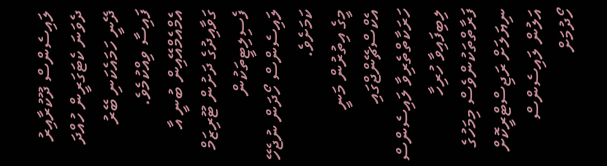ލައިސެންސް ދޫކުރާއިރު ދެވަނަ ކެޓަގަރީން ހުއްދަ ދޭނީ ހަމައެކަނި ބޭރު ފައިސާ ވިއްކުމެވެ. އެމްއެމްއޭއިން ބުނީ އާ ގަވާއިދުގެ ދަށުން ޓޫރިޒަމް ފެސިލިޓީތަކުން ލައިސެންސް ހޯދަން ނުޖެހޭ ކަމަށެވެ.
މީގެ އިތުރުން މަނީ އެކްސްޗޭންޖްގައި ހަރަކާތްތެރިވާ ލައިސެންސް ލިބިފައިވާ ހުރިހާ ފަރާތްތަކުންވެސް މިމަހުގެ ނިޔަލަށް ރަޖިސްޓްރީކޮށް އަލުން ލައިސެންސް ހޯދުމަށް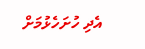އެދި ހުށަހެޅުމަށް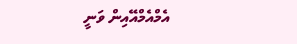އެމްއެމްއޭއިން ވަނީ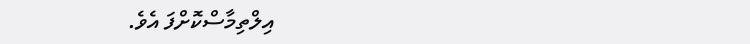އިލްތިމާސްކޮށްފަ އެވެ.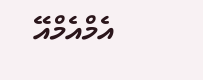އެމްއެމްއޭ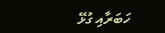ހަބަރާއި ގުޅޭ